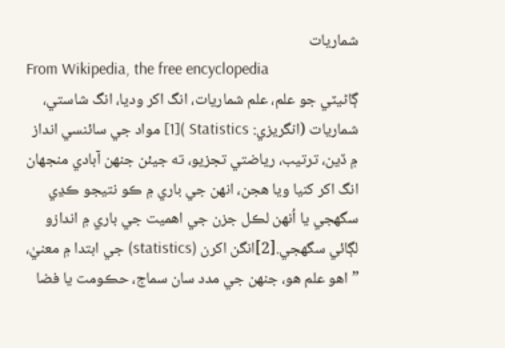شماريات
From Wikipedia, the free encyclopedia
ڳاڻيٽي جو علم، علم شماريات، انگ اکر وديا، انگ شاستي، شماريات (انگريزي: Statistics )[1] مواد جي سائنسي انداز ۾ ڏين، ترتيب، رياضتي تجزيو، ته جيئن جنهن آبادي منجهان انگ اکر کنيا ويا هجن، انهن جي باري ۾ ڪو نتيجو ڪڍي سگهجي يا اُنهن لڪل جزن جي اهميت جي باري ۾ اندازو لڳائي سگهجي.[2]انگن اکرن (statistics) جي ابتدا ۾ معنيٰ، ”اهو علم هو، جنهن جي مدد سان سماج، حڪومت يا فضا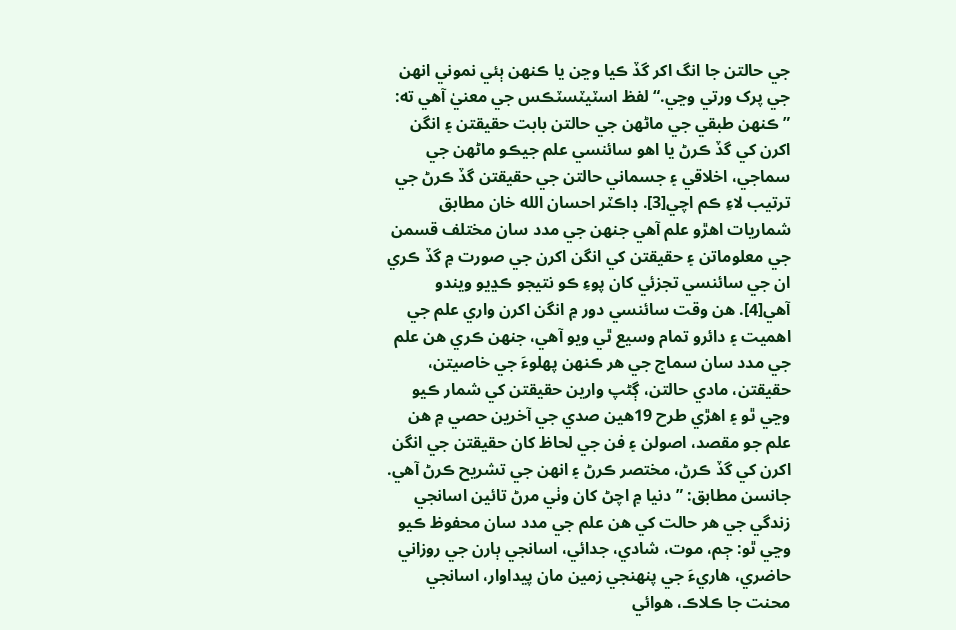جي حالتن جا انگ اکر گڏ ڪيا وڃن يا ڪنهن ٻئي نموني انهن جي پرک ورتي وڃي.“ لفظ اسٽيٽسٽڪس جي معنيٰ آهي ته: ”ڪنهن طبقي جي ماڻهن جي حالتن بابت حقيقتن ۽ انگن اکرن کي گڏ ڪرڻ يا اهو سائنسي علم جيڪو ماڻهن جي سماجي، اخلاقي ۽ جسماني حالتن جي حقيقتن گڏ ڪرڻ جي ترتيب لاءِ ڪم اچي[3]. ڊاڪٽر احسان الله خان مطابق شماريات اھڙو علم آھي جنھن جي مدد سان مختلف قسمن جي معلوماتن ۽ حقيقتن کي انگن اکرن جي صورت ۾ گڏ ڪري ان جي سائنسي تجزئي کان پوءِ ڪو نتيجو ڪڍيو ويندو آهي[4]. هن وقت سائنسي دور ۾ انگن اکرن واري علم جي اهميت ۽ دائرو تمام وسيع ٿي ويو آهي، جنهن ڪري هن علم جي مدد سان سماج جي هر ڪنهن پهلوءَ جي خاصيتن، حقيقتن، مادي حالتن، ڳڻپ وارين حقيقتن کي شمار ڪيو وڃي ٿو ۽ اهڙي طرح 19ھين صدي جي آخرين حصي ۾ هن علم جو مقصد، اصولن ۽ فن جي لحاظ کان حقيقتن جي انگن اکرن کي گڏ ڪرڻ، مختصر ڪرڻ ۽ انهن جي تشريح ڪرڻ آهي. جانسن مطابق: ”دنيا ۾ اچڻ کان وٺي مرڻ تائين اسانجي زندگي جي هر حالت کي هن علم جي مدد سان محفوظ ڪيو وڃي ٿو: ڄم، موت، شادي، جدائي، اسانجي ٻارن جي روزاني حاضري، هاريءَ جي پنهنجي زمين مان پيداوار، اسانجي محنت جا ڪلاڪ، هوائي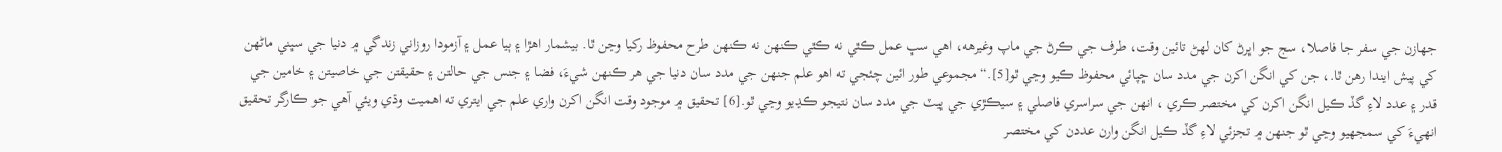جهازن جي سفر جا فاصلا، سج جو اڀرڻ کان لهڻ تائين وقت، طرف جي ڪرڻ جي ماپ وغيرهه، اهي سڀ عمل ڪٿي نه ڪٿي ڪنهن نه ڪنهن طرح محفوظ رکيا وڃن ٿا. بيشمار اهڙا ۽ ٻيا عمل ۽ آزمودا روزاني زندگي ۾ دنيا جي سڀني ماڻهن کي پيش ايندا رهن ٿا.، جن کي انگن اکرن جي مدد سان ڇپائي محفوظ ڪيو وڃي ٿو[5].“ مجموعي طور ائين چئجي ته اهو علم جنهن جي مدد سان دنيا جي هر ڪنهن شيءَ، فضا ۽ جنس جي حالتن ۽ حقيقتن جي خاصيتن ۽ خامين جي قدر ۽ عدد لاءِ گڏ ڪيل انگن اکرن کي مختصر ڪري ، انهن جي سراسري فاصلي ۽ سيڪڙي جي ڀيٽ جي مدد سان نتيجو ڪڍيو وڃي ٿو.[6] تحقيق ۾ موجود وقت انگن اکرن واري علم جي ايتري ته اهميت وڌي ويئي آهي جو ڪارگر تحقيق انهيءَ کي سمجھيو وڃي ٿو جنهن ۾ تجزئي لاءِ گڏ ڪيل انگن وارن عددن کي مختصر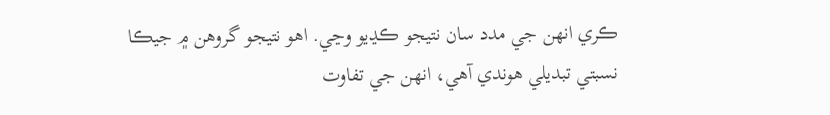ڪري انهن جي مدد سان نتيجو ڪڍيو وڃي. اهو نتيجو گروهن ۾ جيڪا نسبتي تبديلي هوندي آهي، انهن جي تفاوت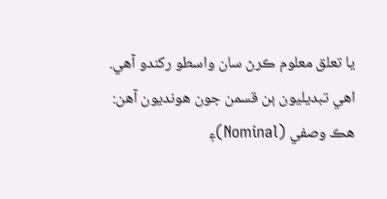يا تعلق معلوم ڪرڻ سان واسطو رکندو آهي. اهي تبديليون ٻن قسمن جون هونديون آهن: هڪ وصفي (Nominal)۽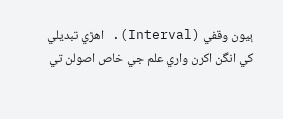ٻيون وقفي (Interval). اهڙي تبديلي کي انگن اکرن واري علم جي خاص اصولن تي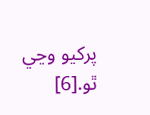پرکيو وڃي ٿو.[6]